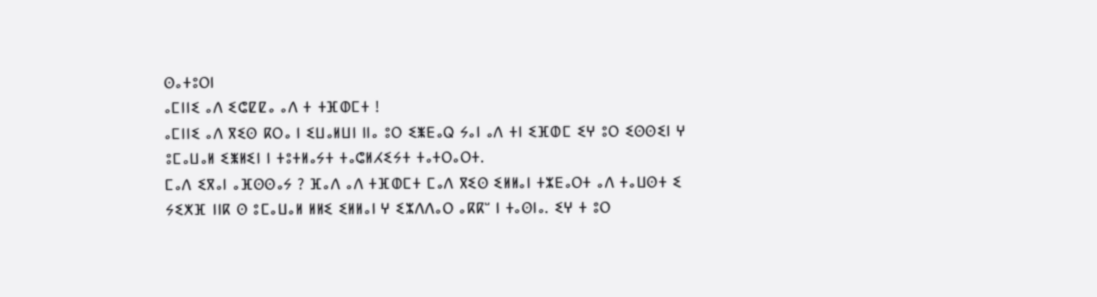ⵙⴰⵜⵓⵔⵏ
ⴰⵎⵏⵏⵉ ⴰⴷ ⵉⵛⵇⵇⴰ ⴰⴷ ⵜ ⵜⴼⵀⵎⵜ !
ⴰⵎⵏⵏⵉ ⴰⴷ ⴳⵉⵙ ⴽⵔⴰ ⵏ ⵉⵡⴰⵍⵡⵏ ⵏⵏⴰ ⵓⵔ ⵉⵥⴹⴰⵕ ⵢⴰⵏ ⴰⴷ ⵜⵏ ⵉⴼⵀⵎ ⵉⵖ ⵓⵔ ⵉⵙⵙⵉⵏ ⵖ ⵓⵎⴰⵡⴰⵍ ⵉⵥⵍⵉⵏ ⵏ ⵜⵓⵜⵍⴰⵢⵜ ⵜⴰⵛⵍⵃⵉⵢⵜ ⵜⴰⵜⵔⴰⵔⵜ.
ⵎⴰⴷ ⵉⴳⴰⵏ ⴰⴼⵙⵙⴰⵢ ? ⴼⴰⴷ ⴰⴷ ⵜⴼⵀⵎⵜ ⵎⴰⴷ ⴳⵉⵙ ⵉⵍⵍⴰⵏ ⵜⵣⴹⴰⵔⵜ ⴰⴷ ⵜⴰⵡⵙⵜ ⵉ ⵢⵉⵅⴼ ⵏⵏⴽ ⵙ ⵓⵎⴰⵡⴰⵍ ⵍⵍⵉ ⵉⵍⵍⴰⵏ ⵖ ⵉⵣⴷⴷⴰⵔ ⴰⴽⴽⵯ ⵏ ⵜⴰⵙⵏⴰ. ⵉⵖ ⵜ ⵓⵔ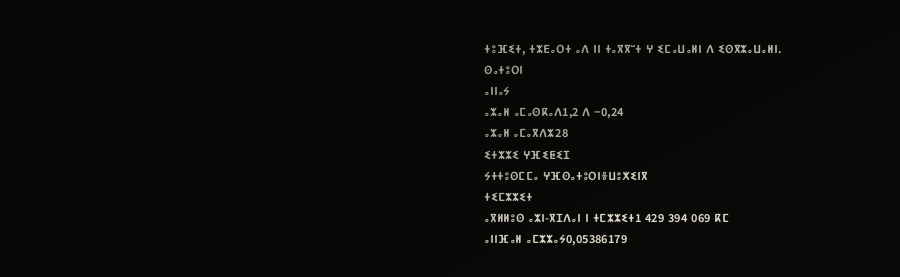ⵜⵓⴼⵉⵜ, ⵜⵣⴹⴰⵔⵜ ⴰⴷ ⵏⵏ ⵜⴰⴳⴳⵯⵜ ⵖ ⵉⵎⴰⵡⴰⵍⵏ ⴷ ⵉⵙⴳⵣⴰⵡⴰⵍⵏ.
ⵙⴰⵜⵓⵔⵏ
ⴰⵏⵏⴰⵢ
ⴰⵣⴰⵍ ⴰⵎⴰⵙⴽⴰⴷ1,2 ⴷ −0,24
ⴰⵣⴰⵍ ⴰⵎⴰⴳⴷⵣ28
ⵉⵜⵣⵣⵉ ⵖⴼⵉⵟⵉⵊ
ⵢⵜⵜⵓⵙⵎⵎⴰ ⵖⴼⵙⴰⵜⵓⵔⵏⴻⵡⵓⵅⵉⵏⴳ
ⵜⵉⵎⵣⵣⵉⵜ
ⴰⴳⵍⵍⵓⵙ ⴰⵣⵏ-ⴳⵊⴷⴰⵏ ⵏ ⵜⵎⵣⵣⵉⵜ1 429 394 069 ⴽⵎ
ⴰⵏⵏⴼⴰⵍ ⴰⵎⵣⵣⴰⵢ0,05386179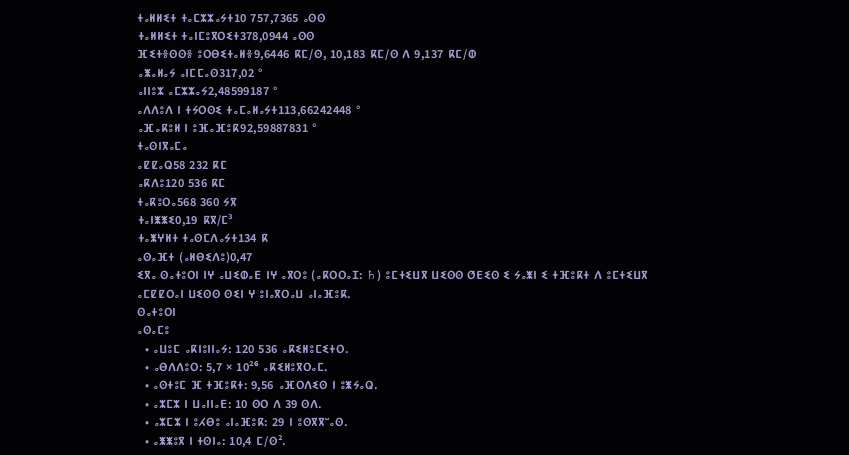ⵜⴰⵍⵍⵉⵜ ⵜⴰⵎⵣⵣⴰⵢⵜ10 757,7365 ⴰⵙⵙ
ⵜⴰⵍⵍⵉⵜ ⵜⴰⵏⵎⵓⴳⵔⵉⵜ378,0944 ⴰⵙⵙ
ⴼⵉⵜⴻⵙⵙⴻ ⵓⵔⴱⵉⵜⴰⵍⴻ9,6446 ⴽⵎ/ⵙ, 10,183 ⴽⵎ/ⵙ ⴷ 9,137 ⴽⵎ/ⵀ
ⴰⵥⴰⵍⴰⵢ ⴰⵏⵎⵎⴰⵙ317,02 °
ⴰⵏⵏⵓⵣ ⴰⵎⵣⵣⴰⵢ2,48599187 °
ⴰⴷⴷⵓⴷ ⵏ ⵜⵢⵔⵙⵉ ⵜⴰⵎⴰⵍⴰⵢⵜ113,66242448 °
ⴰⴼⴰⴽⵓⵍ ⵏ ⵓⴼⴰⴼⵓⴽ92,59887831 °
ⵜⴰⵙⵏⴳⴰⵎⴰ
ⴰⵇⵇⴰⵕ58 232 ⴽⵎ
ⴰⴽⴷⵓ120 536 ⴽⵎ
ⵜⴰⴽⵓⵔⴰ568 360 ⵢⴳ
ⵜⴰⵏⵥⵥⵉ0,19 ⴽⴳ/ⵎ³
ⵜⴰⵥⵖⵍⵜ ⵜⴰⵙⵎⴷⴰⵢⵜ134 ⴽ
ⴰⵙⴰⴼⵜ (ⴰⵍⴱⵉⴷⵓ)0,47
ⵉⴳⴰ ⵙⴰⵜⵓⵔⵏ ⵏⵖ ⴰⵡⵉⵀⴰⴹ ⵏⵖ ⴰⴳⵔⵓ (ⴰⴽⵔⵔⴰⵊ: ♄) ⵓⵎⵜⵉⵡⴳ ⵡⵉⵙⵙ ⵚⴹⵉⵙ ⵉ ⵢⴰⵥⵏ ⵉ ⵜⴼⵓⴽⵜ ⴷ ⵓⵎⵜⵉⵡⴳ ⴰⵎⵇⵇⵔⴰⵏ ⵡⵉⵙⵙ ⵙⵉⵏ ⵖ ⵓⵏⴰⴳⵔⴰⵡ ⴰⵏⴰⴼⵓⴽ.
ⵙⴰⵜⵓⵔⵏ
ⴰⵙⴰⵎⵓ
  • ⴰⵡⵓⵎ ⴰⴽⵏⵓⵏⵏⴰⵢ: 120 536 ⴰⴽⵉⵍⵓⵎⵉⵜⵔ.
  • ⴰⴱⴷⴷⵓⵔ: 5,7 × 10²⁶ ⴰⴽⵉⵍⵓⴳⵔⴰⵎ.
  • ⴰⵙⵜⵓⵎ ⴼ ⵜⴼⵓⴽⵜ: 9,56 ⴰⴼⵔⴷⵉⵙ ⵏ ⵓⵥⵢⴰⵕ.
  • ⴰⵣⵎⵣ ⵏ ⵡⴰⵏⵏⴰⴹ: 10 ⵙⵔ ⴷ 39 ⵙⴷ.
  • ⴰⵣⵎⵣ ⵏ ⵓⵃⴱⵓ ⴰⵏⴰⴼⵓⴽ: 29 ⵏ ⵓⵙⴳⴳⵯⴰⵙ.
  • ⴰⵥⵥⵓⴳ ⵏ ⵜⵙⵏⴰ: 10,4 ⵎ/ⵙ².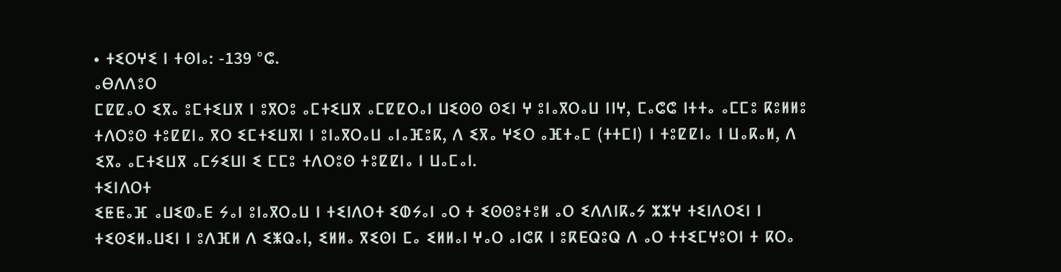• ⵜⵉⵔⵖⵉ ⵏ ⵜⵙⵏⴰ: -139 °ⵛ.
ⴰⴱⴷⴷⵓⵔ
ⵎⵇⵇⴰⵔ ⵉⴳⴰ ⵓⵎⵜⵉⵡⴳ ⵏ ⵓⴳⵔⵓ ⴰⵎⵜⵉⵡⴳ ⴰⵎⵇⵇⵔⴰⵏ ⵡⵉⵙⵙ ⵙⵉⵏ ⵖ ⵓⵏⴰⴳⵔⴰⵡ ⵏⵏⵖ, ⵎⴰⵛⵛ ⵏⵜⵜⴰ ⴰⵎⵎⵓ ⴽⵓⵍⵍⵓ ⵜⴷⵔⵓⵙ ⵜⵓⵇⵇⵏⴰ ⴳⵔ ⵉⵎⵜⵉⵡⴳⵏ ⵏ ⵓⵏⴰⴳⵔⴰⵡ ⴰⵏⴰⴼⵓⴽ, ⴷ ⵉⴳⴰ ⵖⵉⵔ ⴰⴼⵜⴰⵎ (ⵜⵜⵎⵏ) ⵏ ⵜⵓⵇⵇⵏⴰ ⵏ ⵡⴰⴽⴰⵍ, ⴷ ⵉⴳⴰ ⴰⵎⵜⵉⵡⴳ ⴰⵎⵢⵉⵡⵏ ⵉ ⵎⵎⵓ ⵜⴷⵔⵓⵙ ⵜⵓⵇⵇⵏⴰ ⵏ ⵡⴰⵎⴰⵏ.
ⵜⵉⵏⴷⵔⵜ
ⵉⵟⵟⴰⴼ ⴰⵡⵉⵀⴰⴹ ⵢⴰⵏ ⵓⵏⴰⴳⵔⴰⵡ ⵏ ⵜⵉⵏⴷⵔⵜ ⵉⵀⵢⴰⵏ ⴰⵔ ⵜ ⵉⵙⵙⵓⵜⵓⵍ ⴰⵔ ⵉⴷⴷⵏⴽⴰⵢ ⵣⵣⵖ ⵜⵉⵏⴷⵔⵉⵏ ⵏ ⵜⵉⵙⵉⵍⴰⵡⵉⵏ ⵏ ⵓⴷⴼⵍ ⴷ ⵉⵥⵕⴰⵏ, ⵉⵍⵍⴰ ⴳⵉⵙⵏ ⵎⴰ ⵉⵍⵍⴰⵏ ⵖⴰⵔ ⴰⵏⵛⴽ ⵏ ⵓⴽⴹⵕⵓⵕ ⴷ ⴰⵔ ⵜⵜⵉⵎⵖⵓⵔⵏ ⵜ ⴽⵔⴰ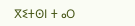ⴳⵉⵜⵙⵏ ⵜ ⴰⵔ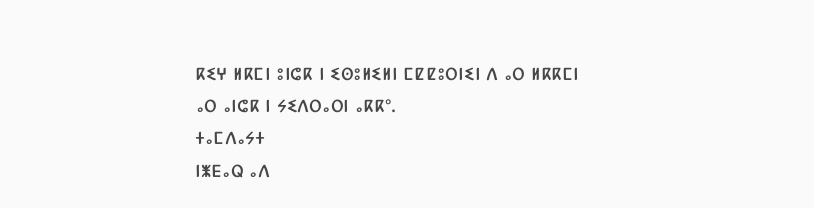ⴽⵉⵖ ⵍⴽⵎⵏ ⵓⵏⵛⴽ ⵏ ⵉⵙⵓⵍⵉⵍⵏ ⵎⵇⵇⵓⵔⵏⵉⵏ ⴷ ⴰⵔ ⵍⴽⴽⵎⵏ ⴰⵔ ⴰⵏⵛⴽ ⵏ ⵢⵉⴷⵔⴰⵔⵏ ⴰⴽⴽ°.
ⵜⴰⵎⴷⴰⵢⵜ
ⵏⵥⴹⴰⵕ ⴰⴷ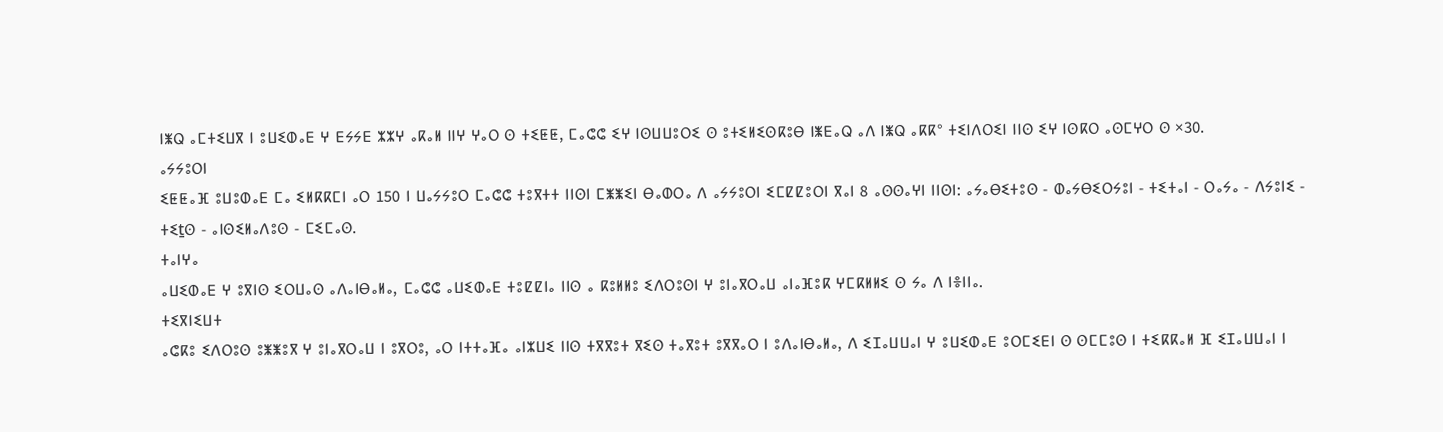ⵏⵥⵕ ⴰⵎⵜⵉⵡⴳ ⵏ ⵓⵡⵉⵀⴰⴹ ⵖ ⴹⵢⵢⴹ ⵣⵣⵖ ⴰⴽⴰⵍ ⵏⵏⵖ ⵖⴰⵔ ⵙ ⵜⵉⵟⵟ, ⵎⴰⵛⵛ ⵉⵖ ⵏⵙⵡⵡⵓⵔⵉ ⵙ ⵓⵜⵉⵍⵉⵙⴽⵓⴱ ⵏⵥⴹⴰⵕ ⴰⴷ ⵏⵥⵕ ⴰⴽⴽ° ⵜⵉⵏⴷⵔⵉⵏ ⵏⵏⵙ ⵉⵖ ⵏⵙⴽⵔ ⴰⵙⵎⵖⵔ ⵙ ×30.
ⴰⵢⵢⵓⵔⵏ
ⵉⵟⵟⴰⴼ ⵓⵡⵓⵀⴰⴹ ⵎⴰ ⵉⵍⴽⴽⵎⵏ ⴰⵔ 150 ⵏ ⵡⴰⵢⵢⵓⵔ ⵎⴰⵛⵛ ⵜⵓⴳⵜⵜ ⵏⵏⵙⵏ ⵎⵥⵥⵉⵏ ⴱⴰⵀⵔⴰ ⴷ ⴰⵢⵢⵓⵔⵏ ⵉⵎⵇⵇⵓⵔⵏ ⴳⴰⵏ 8 ⴰⵙⵙⴰⵖⵏ ⵏⵏⵙⵏ: ⴰⵢⴰⴱⵉⵜⵓⵙ - ⵀⴰⵢⴱⵉⵔⵢⵓⵏ - ⵜⵉⵜⴰⵏ - ⵔⴰⵢⴰ - ⴷⵢⵓⵏⵉ - ⵜⵉṯⵙ - ⴰⵏⵙⵉⵍⴰⴷⵓⵙ - ⵎⵉⵎⴰⵙ.
ⵜⴰⵏⵖⴰ
ⴰⵡⵉⵀⴰⴹ ⵖ ⵓⴳⵏⵙ ⵉⵔⵡⴰⵙ ⴰⴷⴰⵏⴱⴰⵍⴰ, ⵎⴰⵛⵛ ⴰⵡⵉⵀⴰⴹ ⵜⵓⵇⵇⵏⴰ ⵏⵏⵙ ⴰ ⴽⵓⵍⵍⵓ ⵉⴷⵔⵓⵙⵏ ⵖ ⵓⵏⴰⴳⵔⴰⵡ ⴰⵏⴰⴼⵓⴽ ⵖⵎⴽⵍⵍⵉ ⵙ ⵢⴰ ⴷ ⵏⴻⵏⵏⴰ.
ⵜⵉⴳⵏⵉⵡⵜ
ⴰⵛⴽⵓ ⵉⴷⵔⵓⵙ ⵓⵥⵥⵓⴳ ⵖ ⵓⵏⴰⴳⵔⴰⵡ ⵏ ⵓⴳⵔⵓ, ⴰⵔ ⵏⵜⵜⴰⴼⴰ ⴰⵏⵣⵡⵉ ⵏⵏⵙ ⵜⴳⴳⵓⵜ ⴳⵉⵙ ⵜⴰⴳⵓⵜ ⵓⴳⴳⴰⵔ ⵏ ⵓⴷⴰⵏⴱⴰⵍⴰ, ⴷ ⵉⵊⴰⵡⵡⴰⵏ ⵖ ⵓⵡⵉⵀⴰⴹ ⵓⵔⵎⵉⴹⵏ ⵙ ⵙⵎⵎⵓⵙ ⵏ ⵜⵉⴽⴽⴰⵍ ⴼ ⵉⵊⴰⵡⵡⴰⵏ ⵏ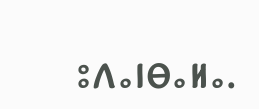ⵓⴷⴰⵏⴱⴰⵍⴰ.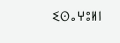ⵉⵙⴰⵖⵓⵍⵏ